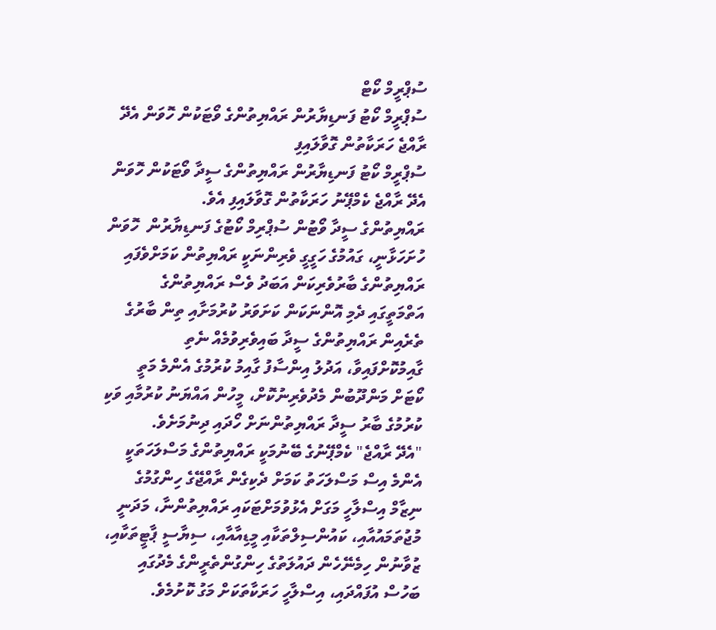ސުޕްރީމް ކޯޓް
ސުޕްރީމް ކޯޓު ފަނޑިޔާރުން ރައްޔިތުންގެ ވޯޓަކުން ހޮވަން އެދޭ ރާއްޖެ ހަރަކާތުން ގޮވާލައިފި
ސުޕްރީމް ކޯޓު ފަނޑިޔާރުން ރައްޔިތުންގެ ސީދާ ވޯޓަކުން ހޮވަން އެދޭ ރާއްޖެ ކެމްޕޭނު ހަރަކާތުން ގޮވާލައިފި އެވެ.
ރައްޔިތުންގެ ސީދާ ވޯޓުން ސުޕްރިމް ކޯޓުގެ ފަނޑިޔާރުން  ހޮވަން ހުށަހަޅާނީ، ގައުމުގެ ހަގީގީ ވެރިންނަކީ ރައްޔިތުން ކަމަށްވެފައި ރައްޔިތުންގެ ބާރުވެރިކަން އަބަދު ވެސް ރައްޔިތުންގެ އަތްމަތީގައި ދެމި އޮންނަކަން ކަށަވަރު ކުރުމަށާއި ތިން ބާރުގެ ތެރެއިން ރައްޔިތުންގެ ސީދާ ބައިވެރިވުމެއް ނެތި ގާއިމުކޮށްފައިވާ، އަދުލު އިންސާފު ގާއިމު ކުރުމުގެ އެންމެ މަތީ ކޯޓަށް މަންދޫބުން މެދުވެރިނުކޮށް، މީހުން އައްޔަނު ކުރުމާއި ވަކި ކުރުމުގެ ބާރު ސީދާ ރައްޔިތުންނަށް ހޯދައި ދިނުމަށެވެ.
"އެދޭ ރާއްޖެ" ކެމްޕޭނުގެ ބޭނުމަކީ ރައްޔިތުންގެ މަސްލަހަތަކީ އެންމެ އިސް މަސްލަހަތު ކަމަށް ދެކިގެން ރާއްޖޭގެ ހިންގުމުގެ ނިޒާމް އިސްލާހީ މަގަށް އެޅުވުމަށްޓަކައި ރައްޔިތުންނާ، މަދަނީ މުޖުތަމައުއާއި، ކައުންސިލްތަކާއި މީޑިއާއާއި، ސިޔާސީ ޕާޓީތަކާއި، ޒުވާނުން ހިމެނޭހެން ދައުލަތުގެ ހިންގުންތެރީންގެ މެދުގައި ބަހުސް އުފައްދައި، އިސްލާހީ ހަރަކާތަކަށް މަގު ކޮށުމެވެ.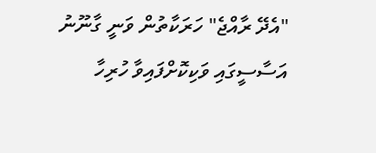"އެދޭ ރާއްޖެ" ހަރަކާތުން ވަނީ ގާނޫނު އަސާސީގައި ވަކިކޮށްފައިވާ ހުރިހާ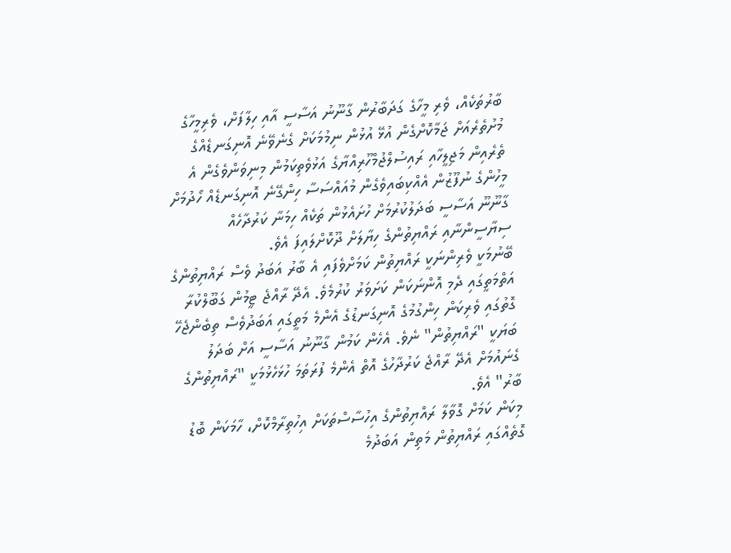ބާރުތަކެއް، ވެރި މީހާގެ ގަދަބާރުން ގާނޫނު އަސާސީ އާއި ހިލާފަށް، ވެރިމީހާގެ މުށުތެރެއަށް ޖަމާކޮށްގެން އުޅޭ އުޅުން ނިމުމަކަށް ގެނެވޭނެ އޮނިގަނޑެއްގެ ތެރެއިން މަޖިލީހާއި ރައިސުލްޖުމްހޫރިއްޔާގެ އަޅުވެތިކަމުން މިނިވަންވެގެން އެ މީހުންގެ ނުފޫޒުން އެއްކިބައިވެގެން މުއައްސަސާ ހިންގޭނެ އޮނިގަނޑެއް ހޯދުމަށް ގާނޫނޫ އަސާސީ ބަދަލުކުރުމަށް ހުށައެޅުން ތަކެއް ހިމަނާ ކަރުދާހެއް ސިޔާސީންނާއި ރައްޔިތުންގެ ހިޔާލަށް ދޫކޮށްލައިފަ އެވެ.
ބޭނުމަކީ ވެރިންނަކީ ރައްޔިތުން ކަމަށްވެފައި އެ ބާރު އަބަދު ވެސް ރައްޔިތުންގެ އަތްމަތީގައި ދެމި އޮންނަކަން ކަށަވަރު ކުރުމެވެ. އެދޭ ރާއްޖެ ޓީމުން ގަބޫލްކުރާ ގޮތުގައި ވެރިކަން ހިންގުމުގެ އޮނިގަނޑުގެ އެންމެ މަތީގައި އަބަދުވެސް ތިބެންޖެހޭ ބަޔަކީ "ރައްޔިތުން" ނެވެ. އެހެން ކަމުން ގާނޫނު އަސާސީ އަށް ބަދަލު ގެނައުމަށް އެދޭ ރާއްޖެ ކަރުދާހުގެ އޮތް އެންމެ ފުރަތަމަ ހުޅަހެޅުމަކީ "ރައްޔިތުންގެ ބާރު" އެވެ.
މިކަން ކަމަށް ގޮވާލާ ރައްޔިތުންގެ އިހުސާސްތަކަށް އިހުތިރާމްކޮށް، ހާމަކަން ބޮޑު ގޮތެއްގައި ރައްޔިތުން މަތިން އަބަދުމެ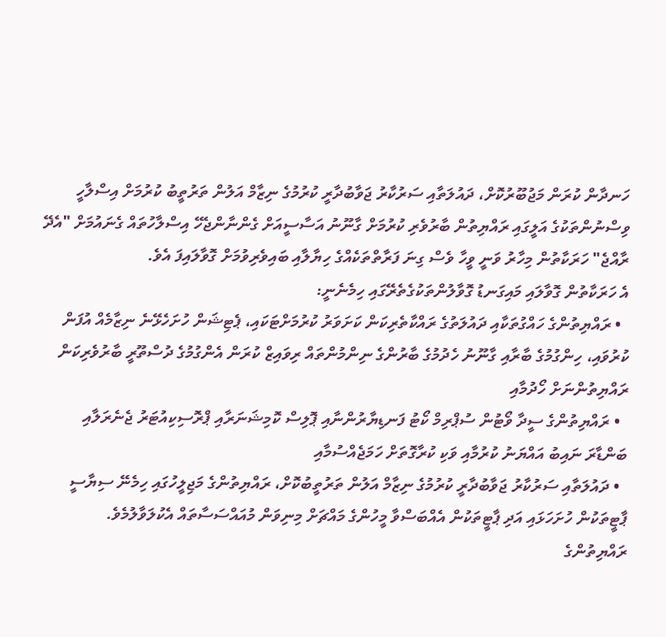ހަނދާން ކުރަން މަޖުބޫރުކޮށް، ދައުލަތާއި ސަރުކާރު ޖަވާބުދާރީ ކުރުމުގެ ނިޒާމް އަލުން ތަރުތީބު ކުރުމަށް އިސްލާހީ ވިސްނުންތަކުގެ އަލީގައި ރައްޔިތުން ބާރުވެރި ކުރުމަށް ގާނޫނު އަސާސީއަށް ގެންނާންޖެހޭ އިސްލާހުތައް ގެނައުމަށް "އެދޭ ރާއްޖެ" ހަރަކާތުން މިހާރު ވަނީ ވީހާ ވެސް ގިނަ ފަރާތްތަކެއްގެ ހިޔާލާއި ބައިވެރިވުމަށް ގޮވާލައިފަ އެވެ.
އެ ހަރަކާތުން ގޮވާލައި މައިގަނޑު ގޮވާލުންތަކުގެތެރޭގައި ހިމެނެނީ:
  • ރައްޔިތުންގެ ހައްގުތަކާއި ދައުލަތުގެ ރައްކާތެރިކަން ކަށަވަރު ކުރުމަށްޓަކައި، ޕެޓިޝަން ހުށަހެޅޭނެ ނިޒާމެއް އުފަން ކުރުވައި، ހިންގުމުގެ ބާރާއި ގާނޫނު ހެދުމުގެ ބާރުންގެ ނިންމުންތައް ރިވައިޒް ކުރަން އެންގުމުގެ ދުސްތޫރީ ބާރުވެރިކަން ރައްޔިތުންނަށް ހޯދުމާއި
  • ރައްޔިތުންގެ ސީދާ ވޯޓުން ސުޕްރިމް ކޯޓު ފަނޑިޔާރުންނާއި ޕޮލިސް ކޮމިޝަނަރާއި ޕްރޮސިކިއުޓަރު ޖެނެރަލާއި ބަންޑާރަ ނައިބު އައްޔަނު ކުރުމާއި ވަކި ކުރާގޮތަށް ހަމަޖެއްސުމާއި
  • ދައުލަތާއި ސަރުކާރު ޖަވާބުދާރީ ކުރުމުގެ ނިޒާމް އަލުން ތަރުތީބުކޮށް، ރައްޔިތުންގެ މަޖިލީހުގައި ހިމެނޭ ސިޔާސީ ޕާޓީތަކުން ހުށަހަޅައި އަދި ޕާޓީތަކުން އެއްބަސްވާ މީހުންގެ މައްޗަށް މިނިވަން މުއައްސަސާތައް އެކުލަވާލުމެވެ.
ރައްޔިތުންގެ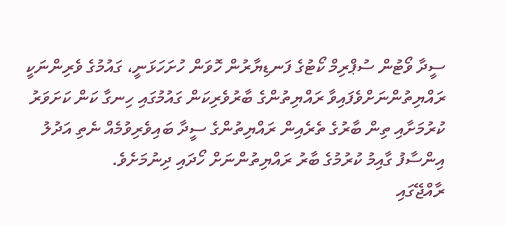ސީދާ ވޯޓުން ސުޕްރިމް ކޯޓުގެ ފަނޑިޔާރުން ހޮވަން ހުށަހަޅަނީ، ގައުމުގެ ވެރިންނަކީ ރައްޔިތުންނަށްވެފައިވާ ރައްޔިތުންގެ ބާރުވެރިކަން ގައުމުގައި ހިނގާ ކަން ކަށަވަރު ކުރުމަށާއި ތިން ބާރުގެ ތެރެއިން ރައްޔިތުންގެ ސީދާ ބައިވެރިވުމެއް ނެތި އަދުލު އިންސާފު ގާއިމު ކުރުމުގެ ބާރު ރައްޔިތުންނަށް ހޯދައި ދިނުމަށެވެ.
ރާއްޖޭގައި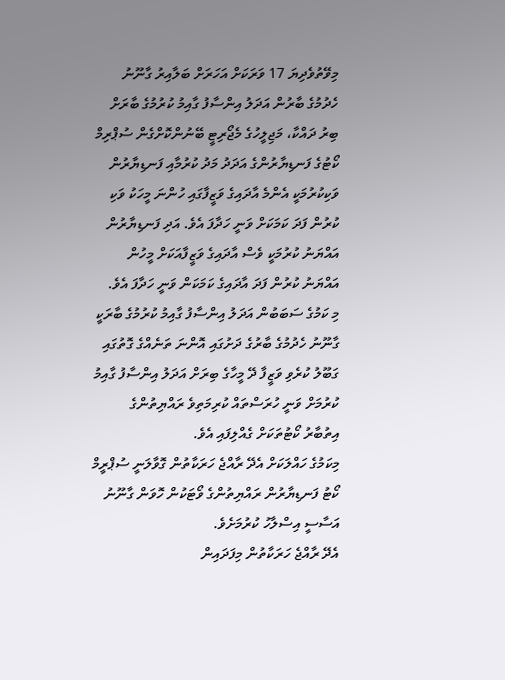މިވޭތުވެދިޔަ 17 ވަރަކަށް އަހަރަށް ބަލާއިރު ގާނޫނު ހެދުމުގެ ބާރުން އަދަލު އިންސާފު ގާއިމު ކުރުމުގެ ބާރަށް ބިރު ދައްކާ، މަޖިލީހުގެ މެޖޯރިޓީ ބޭނުންކޮށްގެން ސުޕްރިމް ކޯޓުގެ ފަނޑިޔާރުންގެ އަދަދު މަދު ކުރުމާއި ފަނޑިޔާރުން ވަކިކުރުމަކީ އެންމެ އާދައިގެ ވަޒީފާގައި ހުންނަ މީހަކު ވަކި ކުރުން ފަދަ ކަމަކަށް ވަނީ ހަދާފަ އެވެ. އަދި ފަނޑިޔާރުން އައްޔަނު ކުރުމަކީ ވެސް އާދައިގެ ވަޒީފާއަކަށް މީހުން އައްޔަނު ކުރުން ފަދަ އާދައިގެ ކަމަކަން ވަނީ ހަދާފަ އެވެ.
މި ކަމުގެ ސަބަބުން އަދަލު އިންސާފު ގާއިމު ކުރުމުގެ ބާރަކީ ގާނޫނު ހެދުމުގެ ބާރުގެ ދަށުގައި އޮންނަ ތަނެއްގެ ގޮތުގައި ގަބޫލު ކުރެވި ވަޒީފާ ދޭ މީހާގެ ބިރަށް އަދަލު އިންސާފު ގާއިމު ކުރުމަށް ވަނީ ހުރަސްތައް ކުރިމަތިވެ ރައްޔިތުންގެ އިތުބާރު ކޯޓުތަކަށް ގެއްލިފައި އެވެ.
މިކަމުގެ ހައްލަކަށް އެދޭ ރާއްޖެ ހަރަކާތުން ގޮވާލަނީ ސުޕްރީމް ކޯޓު ފަނޑިޔާރުން ރައްޔިތުންގެ ވޯޓަކުން ހޮވަން ގާނޫނު އަސާސީ އިސްލާހު ކުރުމަށެވެ.
އެދޭ ރާއްޖެ ހަރަކާތުން މިފަދައިން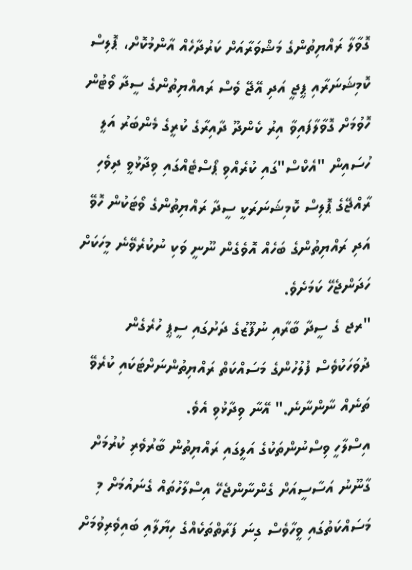ގޮވާލާ ރައްޔިތުންގެ މަޝްވަރާއަށް ކަރުދާހެއް އާންމުކޮށް، ޕޮލިސް ކޮމިޝަނަރާއި ޕީޖީ އަދި އޭޖޭ ވެސް ރައއްޔިތުންގެ ސީދާ ވޯޓުން ހޮވުމަށް ގޮވާލާފައިވާ އިރު ކެންދޫ ދާއިރާގެ ކުރީގެ މެންބަރު އަލީ ހުސައިން "އެކްސް"ގައި ކުރެއްވި ޕޯސްޓެއްގައި ވިދާޅުވީ ދިވެހި ރާއްޖޭގެ ޕޮލިސް ކޮމިޝަނަރަކީ ސީދާ ރައްޔިތުންގެ ވޯޓަކުން ހޮވޭ އަދި ރައްޔިތުންގެ ބަހެއް އޮވެގެން ނޫނީ ވަކި ނުކުރެވޭނެ މީހަކަށް ހަދަންޖެހޭ ކަމަށެވެ.
"ރޖ ގެ ސީދާ ބާރާއި ނުފޫޒުގެ ދަށުގައި ސީޕީ ހުރެގެން ދުވަހަކުވެސް ފުލުހުންގެ މަސައްކަތް ރައްޔިތުންނަށްޓަކައި ކުރެވޭ ތަނެއް ނާންނާނެ." އޭނާ ވިދާޅުވި އެވެ.
އިސްލާހީ ވިސްނުންތަކުގެ އަލީގައި ރައްޔިތުން ބާރުވެރި ކުރުމަށް ގާނޫނު އަސާސީއަށް ގެންނާންޖެހޭ އިސްލާހުތައް ގެނައުމަށް މި މަސައްކަތުގައި ވީހާވެސް ގިނަ ފަރާތްތަކެއްގެ ހިޔާލާއި ބައިވެރިވުމަށް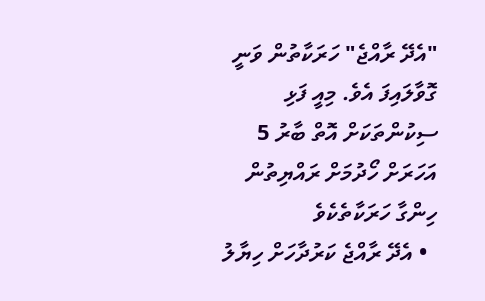"އެދޭ ރާއްޖެ" ހަރަކާތުން ވަނީ ގޮވާލައިފަ އެވެ. މިއީ ފަޅި ސިކުންތަކަށް އޮތް ބާރު 5 އަހަރަށް ހޯދުމަށް ރައްޔިތުން ހިންގާ ހަރަކާތެކެވެ
  • އެދޭ ރާއްޖެ ކަރުދާހަށް ހިޔާލު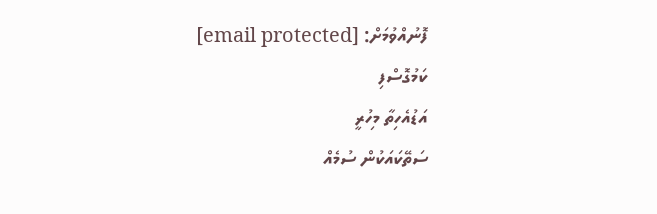ފޮނުއްވުމަށް: [email protected]
ކަމުގޮސްފި
އަޑުއެހިތާ މިހުރީ
ސަތޭކައަކުން ސުމެއް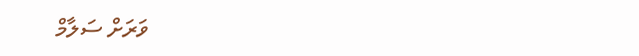ވަރަށް ސަލާމް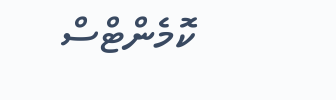ކޮމެންޓްސް